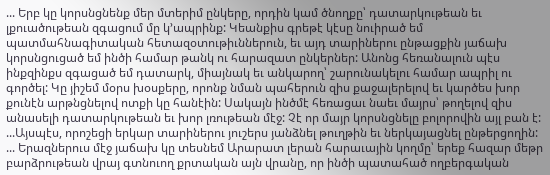... Երբ կը կորսնցնենք մեր մտերիմ ընկերը, որդին կամ ծնողքը՝ դատարկութեան եւ լքուածութեան զգացում մը կ’ապրինք: Կեանքիս գրեթէ կէսը նուիրած եմ պատմահնագիտական հետազօտութիւններուն, եւ այդ տարիներու ընթացքին յաճախ
կորսնցուցած եմ ինծի համար թանկ ու հարազատ ընկերներ: Անոնց հեռանալուն պէս ինքզինքս զգացած եմ դատարկ, միայնակ եւ անկարող՝ շարունակելու համար ապրիլ ու գործել: Կը յիշեմ մօրս խօսքերը, որոնք նման պահերուն զիս քաջալերելով եւ կարծես խոր քունէն արթնցնելով ոտքի կը հանէին: Սակայն ինծմէ հեռացաւ նաեւ մայրս՝ թողելով զիս անասելի դատարկութեան եւ խոր լռութեան մէջ: Չէ որ մայր կորսնցնելը բոլորովին այլ բան է: ...Այսպէս, որոշեցի երկար տարիներու յուշերս յանձնել թուղթին եւ ներկայացնել ընթերցողին:
... Երազներուս մէջ յաճախ կը տեսնեմ Արարատ լերան հարաւային կողմը՝ երեք հազար մեթր բարձրութեան վրայ գտնուող քրտական այն վրանը, որ ինծի պատահած ողբերգական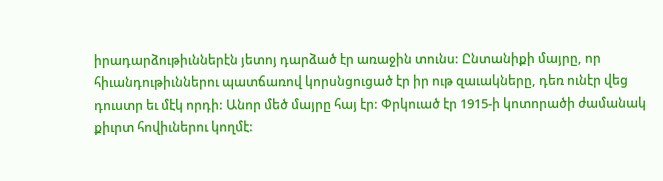իրադարձութիւններէն յետոյ դարձած էր առաջին տունս: Ընտանիքի մայրը, որ հիւանդութիւններու պատճառով կորսնցուցած էր իր ութ զաւակները, դեռ ունէր վեց դուստր եւ մէկ որդի: Անոր մեծ մայրը հայ էր: Փրկուած էր 1915-ի կոտորածի ժամանակ քիւրտ հովիւներու կողմէ: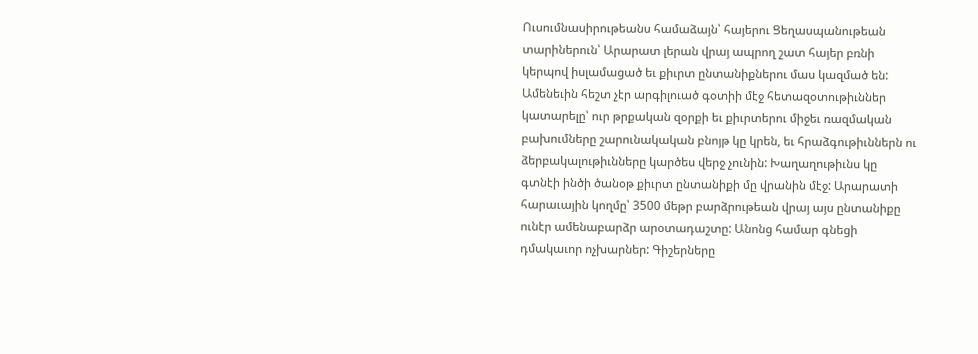Ուսումնասիրութեանս համաձայն՝ հայերու Ցեղասպանութեան տարիներուն՝ Արարատ լերան վրայ ապրող շատ հայեր բռնի կերպով իսլամացած եւ քիւրտ ընտանիքներու մաս կազմած են: Ամենեւին հեշտ չէր արգիլուած գօտիի մէջ հետազօտութիւններ կատարելը՝ ուր թրքական զօրքի եւ քիւրտերու միջեւ ռազմական բախումները շարունակական բնոյթ կը կրեն, եւ հրաձգութիւններն ու ձերբակալութիւնները կարծես վերջ չունին: Խաղաղութիւնս կը գտնէի ինծի ծանօթ քիւրտ ընտանիքի մը վրանին մէջ: Արարատի հարաւային կողմը՝ 3500 մեթր բարձրութեան վրայ այս ընտանիքը ունէր ամենաբարձր արօտադաշտը: Անոնց համար գնեցի դմակաւոր ոչխարներ: Գիշերները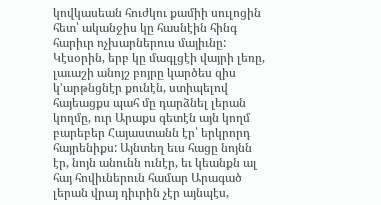կովկասեան հուժկու քամիի սուլոցին հետ՝ ականջիս կը հասնէին հինգ հարիւր ոչխարներուս մայիւնը: Կէսօրին, երբ կը մագլցէի վայրի լեռը, լաւաշի անոյշ բոյրը կարծես զիս կ’արթնցնէր քունէն, ստիպելով հայեացքս պահ մը դարձնել լերան կողմը, ուր Արաքս գետէն այն կողմ բարեբեր Հայաստանն էր՝ երկրորդ հայրենիքս: Այնտեղ եւս հացը նոյնն էր, նոյն անունն ունէր, եւ կեանքն ալ հայ հովիւներուն համար Արագած լերան վրայ դիւրին չէր այնպէս,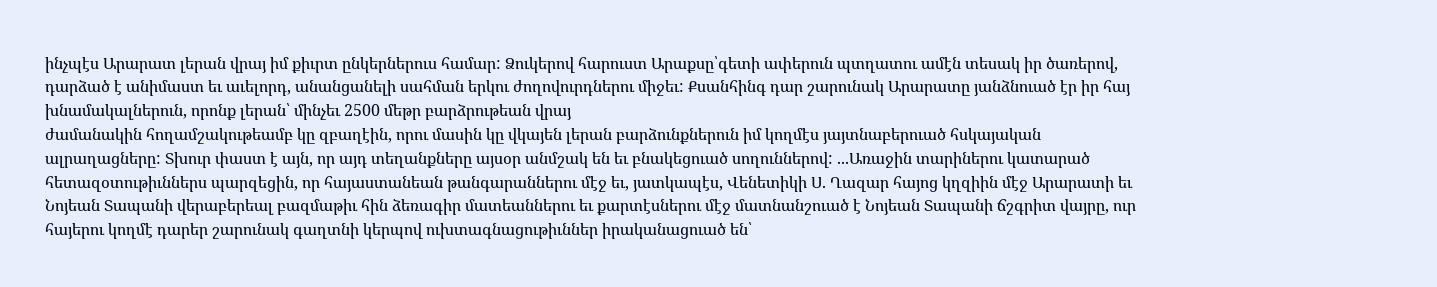ինչպէս Արարատ լերան վրայ իմ քիւրտ ընկերներուս համար: Ձուկերով հարուստ Արաքսը՝գետի ափերուն պտղատու ամէն տեսակ իր ծառերով, դարձած է անիմաստ եւ աւելորդ, անանցանելի սահման երկու ժողովուրդներու միջեւ: Քսանհինգ դար շարունակ Արարատը յանձնուած էր իր հայ խնամակալներուն, որոնք լերան՝ մինչեւ 2500 մեթր բարձրութեան վրայ
ժամանակին հողամշակութեամբ կը զբաղէին, որու մասին կը վկայեն լերան բարձունքներուն իմ կողմէս յայտնաբերուած հսկայական ալրաղացները: Տխուր փաստ է այն, որ այդ տեղանքները այսօր անմշակ են եւ բնակեցուած սողուններով: ...Առաջին տարիներու կատարած հետազօտութիւններս պարզեցին, որ հայաստանեան թանգարաններու մէջ եւ, յատկապէս, Վենետիկի Ս. Ղազար հայոց կղզիին մէջ Արարատի եւ Նոյեան Տապանի վերաբերեալ բազմաթիւ հին ձեռագիր մատեաններու եւ քարտէսներու մէջ մատնանշուած է Նոյեան Տապանի ճշգրիտ վայրը, ուր հայերու կողմէ դարեր շարունակ գաղտնի կերպով ուխտագնացութիւններ իրականացուած են՝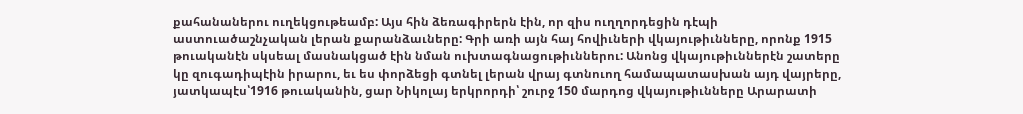քահանաներու ուղեկցութեամբ: Այս հին ձեռագիրերն էին, որ զիս ուղղորդեցին դէպի աստուածաշնչական լերան քարանձաւները: Գրի առի այն հայ հովիւների վկայութիւնները, որոնք 1915 թուականէն սկսեալ մասնակցած էին նման ուխտագնացութիւններու: Անոնց վկայութիւններէն շատերը կը զուգադիպէին իրարու, եւ ես փորձեցի գտնել լերան վրայ գտնուող համապատասխան այդ վայրերը, յատկապէս՝1916 թուականին, ցար Նիկոլայ երկրորդի՝ շուրջ 150 մարդոց վկայութիւնները Արարատի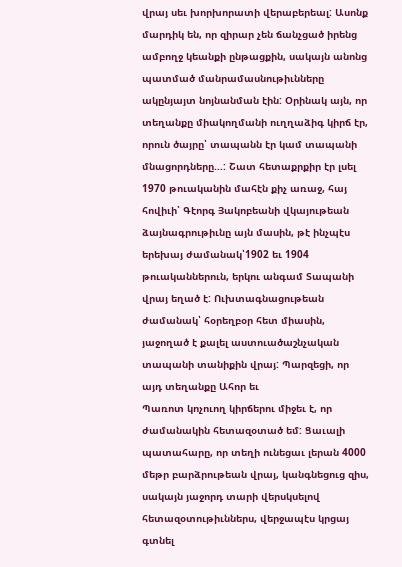վրայ սեւ խորխորատի վերաբերեալ: Ասոնք մարդիկ են, որ զիրար չեն ճանչցած իրենց ամբողջ կեանքի ընթացքին, սակայն անոնց պատմած մանրամասնութիւնները ակընյայտ նոյնանման էին: Օրինակ այն, որ տեղանքը միակողմանի ուղղաձիգ կիրճ էր, որուն ծայրը՝ տապանն էր կամ տապանի մնացորդները...: Շատ հետաքրքիր էր լսել 1970 թուականին մահէն քիչ առաջ, հայ հովիւի՝ Գէորգ Յակոբեանի վկայութեան ձայնագրութիւնը այն մասին, թէ ինչպէս երեխայ ժամանակ՝1902 եւ 1904 թուականներուն, երկու անգամ Տապանի վրայ եղած է: Ուխտագնացութեան ժամանակ՝ հօրեղբօր հետ միասին, յաջողած է քալել աստուածաշնչական տապանի տանիքին վրայ: Պարզեցի, որ այդ տեղանքը Ահոր եւ
Պառոտ կոչուող կիրճերու միջեւ է, որ ժամանակին հետազօտած եմ: Ցաւալի պատահարը, որ տեղի ունեցաւ լերան 4000 մեթր բարձրութեան վրայ, կանգնեցուց զիս, սակայն յաջորդ տարի վերսկսելով հետազօտութիւններս, վերջապէս կրցայ գտնել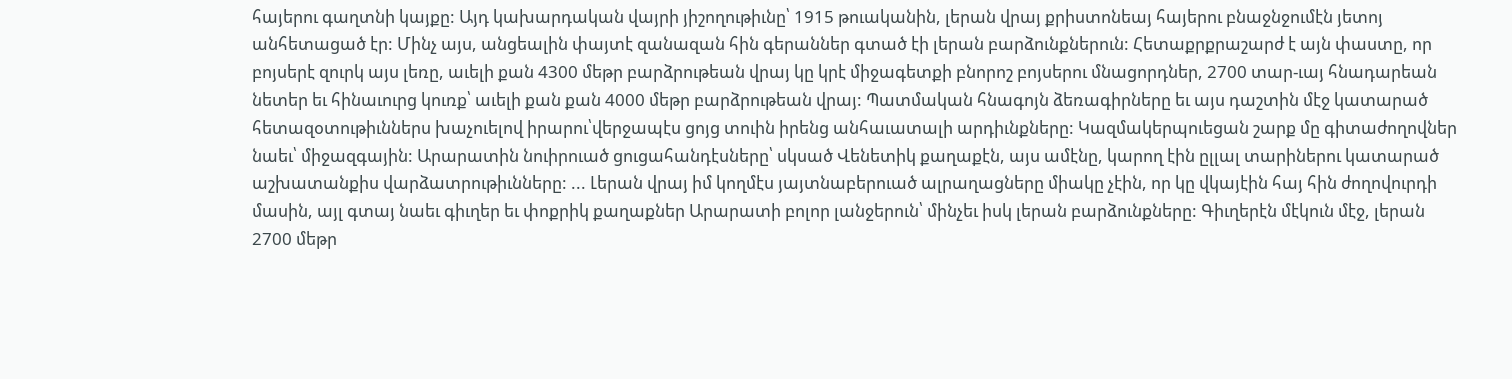հայերու գաղտնի կայքը: Այդ կախարդական վայրի յիշողութիւնը՝ 1915 թուականին, լերան վրայ քրիստոնեայ հայերու բնաջնջումէն յետոյ անհետացած էր: Մինչ այս, անցեալին փայտէ զանազան հին գերաններ գտած էի լերան բարձունքներուն: Հետաքրքրաշարժ է այն փաստը, որ բոյսերէ զուրկ այս լեռը, աւելի քան 4300 մեթր բարձրութեան վրայ կը կրէ միջագետքի բնորոշ բոյսերու մնացորդներ, 2700 տար-ւայ հնադարեան նետեր եւ հինաւուրց կուռք՝ աւելի քան քան 4000 մեթր բարձրութեան վրայ: Պատմական հնագոյն ձեռագիրները եւ այս դաշտին մէջ կատարած հետազօտութիւններս խաչուելով իրարու՝վերջապէս ցոյց տուին իրենց անհաւատալի արդիւնքները: Կազմակերպուեցան շարք մը գիտաժողովներ նաեւ՝ միջազգային: Արարատին նուիրուած ցուցահանդէսները՝ սկսած Վենետիկ քաղաքէն, այս ամէնը, կարող էին ըլլալ տարիներու կատարած աշխատանքիս վարձատրութիւնները: ... Լերան վրայ իմ կողմէս յայտնաբերուած ալրաղացները միակը չէին, որ կը վկայէին հայ հին ժողովուրդի մասին, այլ գտայ նաեւ գիւղեր եւ փոքրիկ քաղաքներ Արարատի բոլոր լանջերուն՝ մինչեւ իսկ լերան բարձունքները: Գիւղերէն մէկուն մէջ, լերան 2700 մեթր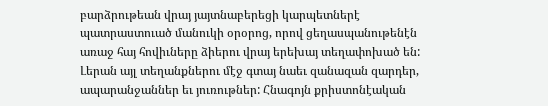բարձրութեան վրայ յայտնաբերեցի կարպետներէ պատրաստուած մանուկի օրօրոց, որով ցեղասպանութենէն առաջ հայ հովիւները ձիերու վրայ երեխայ տեղափոխած են: Լերան այլ տեղանքներու մէջ գտայ նաեւ զանազան զարդեր, ապարանջաններ եւ յուռութներ: Հնագոյն քրիստոնէական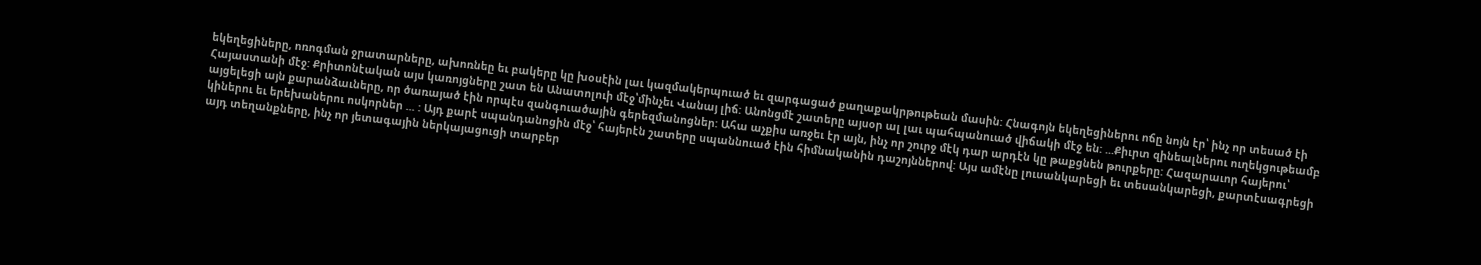եկեղեցիները, ոռոգման ջրատարները, ախոռնեը եւ բակերը կը խօսէին լաւ կազմակերպուած եւ զարգացած քաղաքակրթութեան մասին: Հնագոյն եկեղեցիներու ոճը նոյն էր՝ ինչ որ տեսած էի Հայաստանի մէջ: Քրիտոնէական այս կառոյցները շատ են Անատոլուի մէջ՝մինչեւ Վանայ լիճ: Անոնցմէ շատերը այսօր ալ լաւ պահպանուած վիճակի մէջ են: ...Քիւրտ զինեալներու ուղեկցութեամբ այցելեցի այն քարանձաւները, որ ծառայած էին որպէս զանգուածային գերեզմանոցներ: Ահա աչքիս առջեւ էր այն, ինչ որ շուրջ մէկ դար արդէն կը թաքցնեն թուրքերը: Հազարաւոր հայերու՝ կիներու եւ երեխաներու ոսկորներ ... : Այդ քարէ սպանդանոցին մէջ՝ հայերէն շատերը սպաննուած էին հիմնականին դաշոյններով: Այս ամէնը լուսանկարեցի եւ տեսանկարեցի, քարտէսագրեցի այդ տեղանքները, ինչ որ յետագային ներկայացուցի տարբեր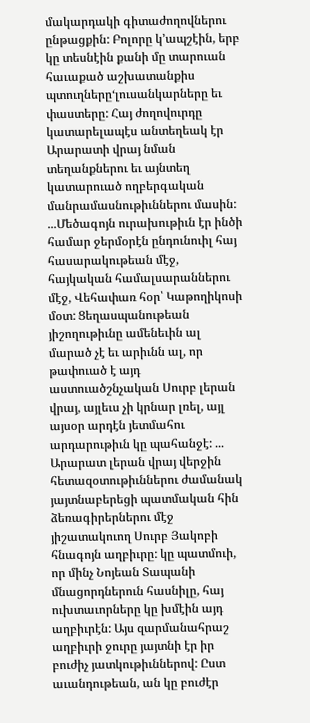մակարդակի գիտաժողովներու ընթացքին: Բոլորը կ’ապշէին, երբ կը տեսնէին քանի մը տարուան հաւաքած աշխատանքիս պտուղները‘լուսանկարները եւ փաստերը: Հայ ժողովուրդը կատարելապէս անտեղեակ էր Արարատի վրայ նման տեղանքներու եւ այնտեղ կատարուած ողբերգական մանրամասնութիւններու մասին: ...Մեծագոյն ուրախութիւն էր ինծի համար ջերմօրէն ընդունուիլ հայ հասարակութեան մէջ, հայկական համալսարաններու մէջ, Վեհափառ հօր՝ Կաթողիկոսի մօտ: Ցեղասպանութեան յիշողութիւնը ամենեւին ալ մարած չէ եւ արիւնն ալ, որ թափուած է այդ աստուածշնչական Սուրբ լերան վրայ, այլեւս չի կրնար լռել, այլ այսօր արդէն յետմահու արդարութիւն կը պահանջէ: ... Արարատ լերան վրայ վերջին հետազօտութիւններու ժամանակ յայտնաբերեցի պատմական հին ձեռագիրերներու մէջ յիշատակուող Սուրբ Յակոբի հնագոյն աղբիւրը: կը պատմուի, որ մինչ Նոյեան Տապանի մնացորդներուն հասնիլը, հայ ուխտաւորները կը խմէին այդ աղբիւրէն: Այս զարմանահրաշ աղբիւրի ջուրը յայտնի էր իր բուժիչ յատկութիւններով: Ըստ աւանդութեան, ան կը բուժէր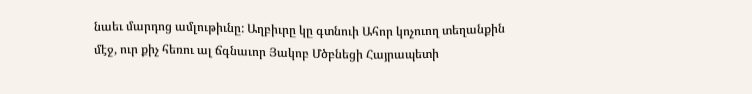նաեւ մարդոց ամլութիւնը: Աղբիւրը կը գտնուի Ահոր կոչուող տեղանքին մէջ, ուր քիչ հեռու ալ ճգնաւոր Յակոբ Մծբնեցի Հայրապետի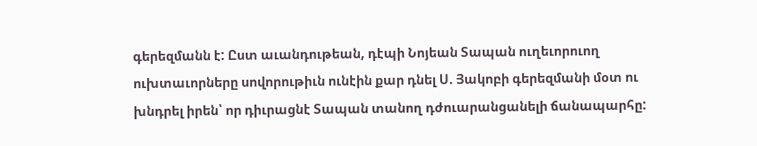գերեզմանն է: Ըստ աւանդութեան, դէպի Նոյեան Տապան ուղեւորուող ուխտաւորները սովորութիւն ունէին քար դնել Ս. Յակոբի գերեզմանի մօտ ու խնդրել իրեն՝ որ դիւրացնէ Տապան տանող դժուարանցանելի ճանապարհը: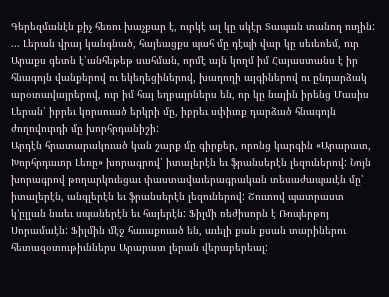Գերեզմանէն քիչ հեռու խաչքար է, ուրկէ ալ կը սկէր Տապան տանող ուղին:
... Լերան վրայ կանգնած, հայեացքս պահ մը դէպի վար կը սեւեռեմ, ուր Արաքս գետն է՝անհեթեթ սահման, որմէ այն կողմ իմ Հայաստանս է իր հնագոյն վանքերով ու եկեղեցիներով, խաղողի այգիներով ու ընդարձակ արօտավայրերով, ուր իմ հայ եղբայրներս են, որ կը նային իրենց Մասիս Լերան՝ իբրեւ կորսուած երկրի մը, իբրեւ սփիւռք դարձած հնագոյն ժողովուրդի մը խորհրդանիշի:
Արդէն հրատարակուած կան շարք մը գիրքեր, որոնց կարգին «Արարատ, Խորհրդաւոր Լեռը» խորագրով՝ իտալերէն եւ ֆրանսերէն լեզուներով: Նոյն խորագրով թողարկուեցաւ փաստավաւերագրական տեսաժապաւէն մը՝ իտալերէն, անգլերէն եւ ֆրանսերէն լեզուներով: Շուտով պատրաստ կ’ըլլան նաեւ սպաներէն եւ հայերէն: Ֆիլմի ռեժիսորն է Ռոպերթոյ Սորամաէն: Ֆիլմին մէջ հաւաքուած են, աւելի քան քսան տարիներու հետազօտութիւններս Արարատ լերան վերաբերեալ: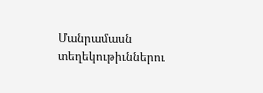Մանրամասն տեղեկութիւններու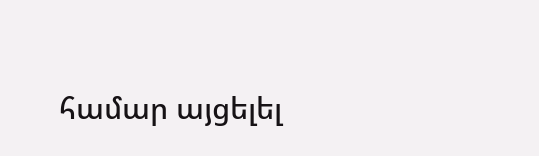համար այցելել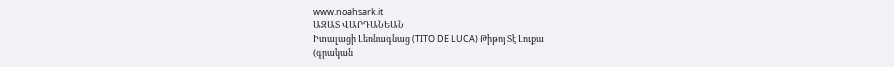www.noahsark.it
ԱԶԱՏ ՎԱՐԴԱՆԵԱՆ
Իտալացի Լեռնագնաց (TITO DE LUCA) Թիթոյ Տէ Լուքա
(գրական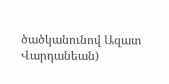ծածկանունով Ազատ Վարդանեան)